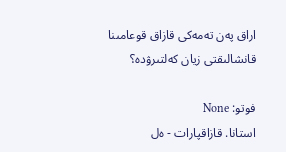اراق پەن تەمەكى قازاق قوعامىنا قانشالىقتى زيان كەلتىرۋدە؟

فوتو: None
استانا. قازاقپارات - ەل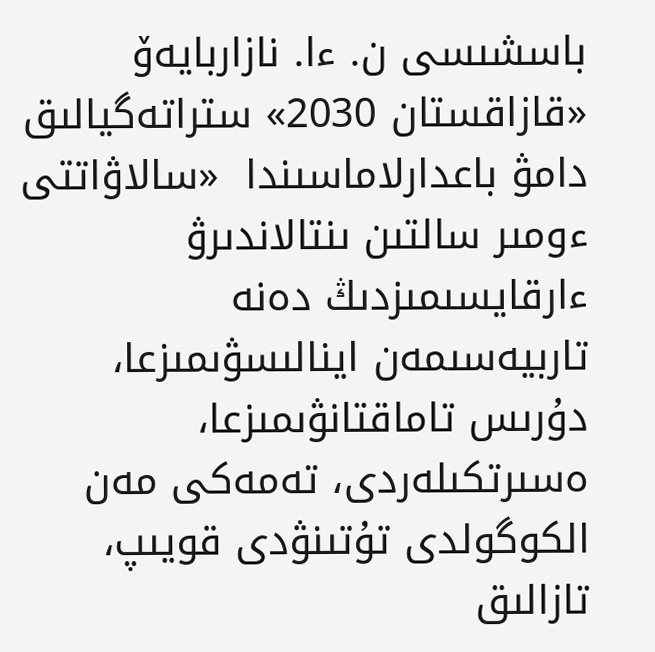باسشىسى ن. ءا. نازاربايەۆ «قازاقستان 2030» ستراتەگيالىق دامۋ باعدارلاماسىندا  «سالاۋاتتى ءومىر سالتىن ىنتالاندىرۋ ءارقايسىمىزدىڭ دەنە تاربيەسىمەن اينالىسۋىمىزعا، دۇرىس تاماقتانۋىمىزعا، ەسىرتكىلەردى، تەمەكى مەن الكوگولدى تۇتىنۋدى قويىپ، تازالىق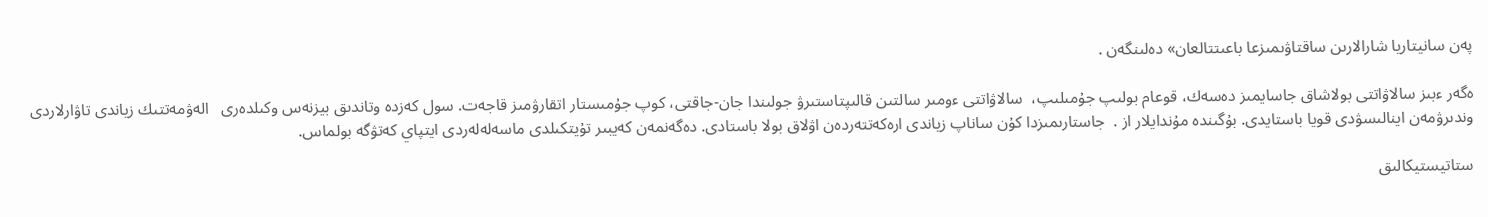پەن سانيتاريا شارالارىن ساقتاۋىمىزعا باعىتتالعان» دەلىنگەن .

ەگەر ءبىز سالاۋاتتى بولاشاق جاسايمىز دەسەك، قوعام بولىپ جۇمىلىپ،  سالاۋاتتى ءومىر سالتىن قالىپتاستىرۋ جولىندا جان-جاقتى، كوپ جۇمىستار اتقارۋمىز قاجەت. سول كەزدە وتاندىق بيزنەس وكىلدەرى   الەۋمەتتىك زياندى تاۋارلاردى   وندىرۋمەن اينالىسۋدى قويا باستايدى. بۇگىندە مۇندايلار از .  جاستارىمىزدا كۇن ساناپ زياندى ارەكەتتەردەن اۋلاق بولا باستادى. دەگەنمەن كەيبىر تۇيتكىلدى ماسەلەلەردى ايتپاي كەتۋگە بولماس.

ستاتيستيكالىق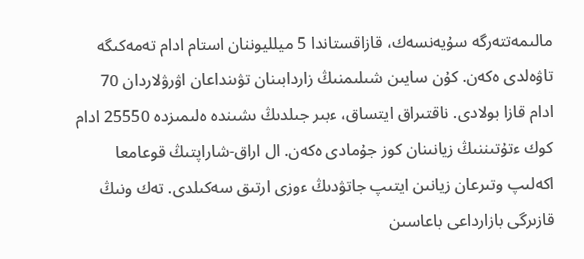مالىمەتتەرگە سۇيەنسەك، قازاقستاندا 5 ميلليوننان استام ادام تەمەكىگە تاۋەلدى ەكەن. كۇن سايىن شىلىمنىڭ زاردابىنان تۋىنداعان اۋرۋلاردان 70 ادام قازا بولادى. ناقتىراق ايتساق، ءبىر جىلدىڭ ىشىندە ەلىمىزدە 25550 ادام كوك ءتۇتىننىڭ زيانىنان كوز جۇمادى ەكەن. ال اراق-شاراپتىڭ قوعامعا اكەلىپ وتىرعان زيانىن ايتىپ جاتۋدىڭ ءوزى ارتىق سەكىلدى. تەك ونىڭ قازىرگى بازارداعى باعاسىن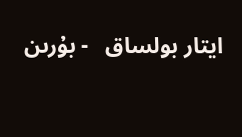ايتار بولساق   - بۇرىن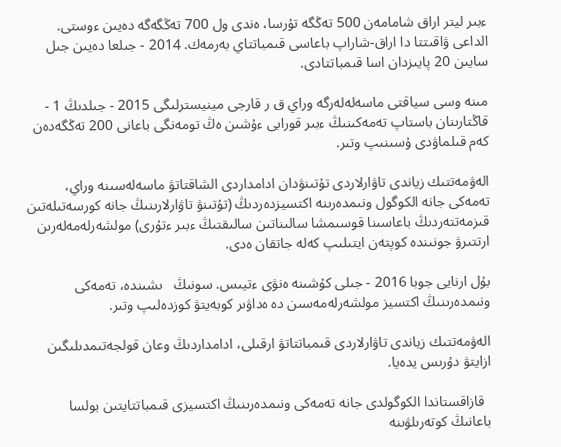ءبىر ليتر اراق شامامەن 500 تەڭگە تۇرسا، ەندى ول 700 تەڭگەگە دەيىن ءوستى. الداعى ۋاقىتتا دا اراق-شاراپ باعاسى قىمباتتاي بەرمەك. 2014 - جىلعا دەيىن جىل سايىن 20 پايىزدان اسا قىمباتتادى.

مىنە وسى سياقتى ماسەلەلەرگە وراي ق ر قارجى مينيسترلىگى 2015 - جىلدىڭ 1 - قاڭتارىنان باستاپ تەمەكىنىڭ ءبىر قورابى ءۇشىن ەڭ تومەنگى باعانى 200 تەڭگەدەن كەم قىلماۋدى ۇسىنىپ وتىر.

الەۋمەتتىك زياندى تاۋارلاردى تۇتىنۋدان ادامداردى الشاقتاتۋ ماسەلەسىنە وراي، تەمەكى جانە الكوگول ونىمدەرىنە اكتسيزدەردىڭ (تۇتىنۋ تاۋارلارىنىڭ جانە كورسەتىلەتىن قىزمەتتەردىڭ باعاسىنا قوسىمشا سالىناتىن سالىقتىڭ ءبىر ءتۇرى) مولشەرلەمەلەرىن ارتتىرۋ جونىندە كوپتەن ايتىلىپ كەلە جاتقان ەدى.

بۇل ارنايى جوبا 2016 - جىلى كۇشىنە ەنۋى ءتيىس. سونىڭ   ىشىندە، تەمەكى ونىمدەرىنىڭ اكتسيز مولشەرلەمەسىن دە ەداۋىر كوبەيتۋ كوزدەلىپ وتىر.

الەۋمەتتىك زياندى تاۋارلاردى قىمباتتاتۋ ارقىلى، ادامداردىڭ وعان قولجەتىمدىلىگىن ازايتۋ دۇرىس يدەيا.

  قازاقستاندا الكوگولدى جانە تەمەكى ونىمدەرىنىڭ اكتسيزى قىمباتتايتىن بولسا باعانىڭ كوتەرىلۋىنە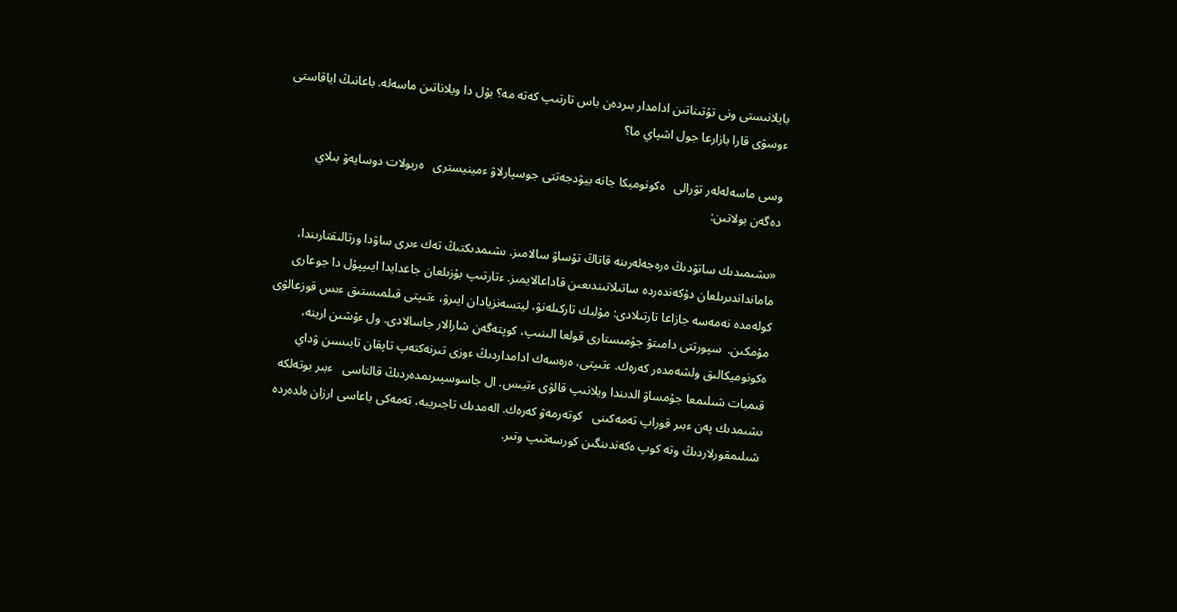بايلانىستى ونى تۇتىناتىن ادامدار بىردەن باس تارتىپ كەتە مە؟ بۇل دا ويلاناتىن ماسەلە. باعانىڭ اياقاستى ءوسۋى قارا بازارعا جول اشپاي ما؟

وسى ماسەلەلەر تۋرالى   ەكونوميكا جانە بيۋدجەتتى جوسپارلاۋ ءمينيسترى   ەربولات دوسايەۆ بىلاي دەگەن بولاتىن:

«ىشىمىدىك ساتۋدىڭ ەرەجەلەرىنە قاتاڭ تۇساۋ سالامىز. ىشىمدىكتىڭ تەك ءىرى ساۋدا ورتالىقتارىندا، مامانداندىرىلعان دۇكەندەردە ساتىلاتىندىعىن قاداعالايمىز. ءتارتىپ بۇزىلعان جاعدايدا ايىپپۇل دا جوعارى كولەمدە نەمەسە جازاعا تارتىلادى: مۇلىك تاركىلەنۋ، ليتسەنزيادان ايىرۋ، ءتىپتى قىلمىستىق ءىس قوزعالۋى مۇمكىن.  سپورتتى دامىتۋ جۇمىستارى قولعا الىنىپ، كوپتەگەن شارالار جاسالادى. ول ءۇشىن ارينە، ەكونوميكالىق ولشەمدەر كەرەك. ءتىپتى، ەرەسەك ادامداردىڭ ءوزى تىرنەكتەپ تاپقان تابىسىن ۋداي قىمبات شىلىمعا جۇمساۋ الدىندا ويلانىپ قالۋى ءتيىس. ال جاسوسپىرىمدەردىڭ قالتاسى   ءبىر بوتەلكە ىشىمدىك پەن ءبىر قوراپ تەمەكىنى   كوتەرمەۋ كەرەك. الەمدىك تاجىريبە، تەمەكى باعاسى ارزان ەلدەردە شىلىمقورلاردىڭ وتە كوپ ەكەندىنگىن كورسەتىپ وتىر.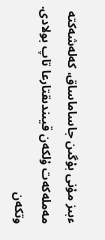ءبىز مۇنى بۇگىن جاساماساق، كەلەشەكتە مەملەكەت ۇلكەن قيىندىقتارعا تاپ بولادى. وتكەن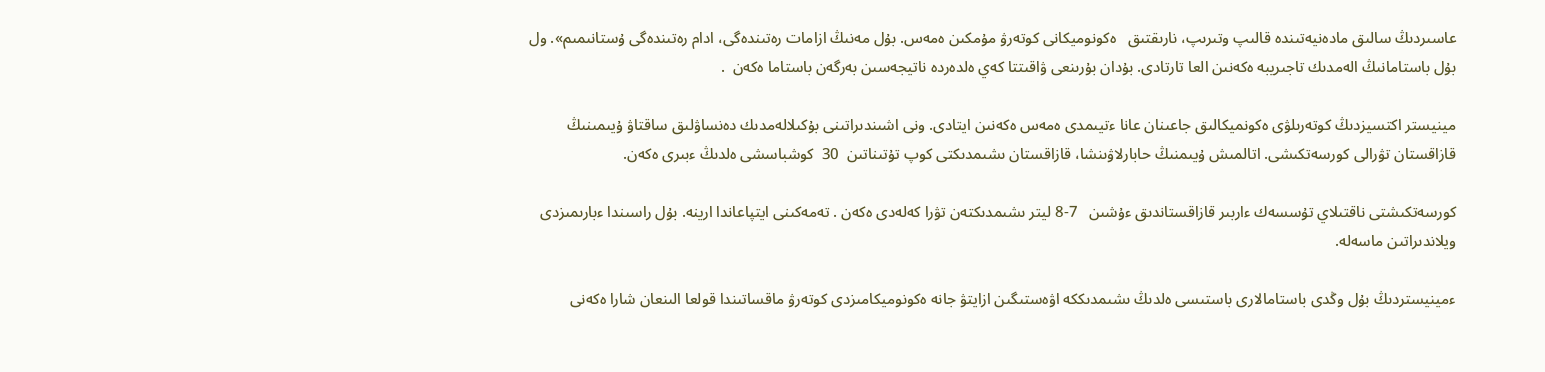عاسىردىڭ سالىق مادەنيەتىندە قالىپ وتىرىپ، نارىقتىق   ەكونوميكانى كوتەرۋ مۇمكىن ەمەس. بۇل مەنىڭ ازامات رەتىندەگى، ادام رەتىندەگى ۇستانىمىم». ول بۇل باستامانىڭ الەمدىك تاجىريبە ەكەنىن العا تارتادى. بۇدان بۇرىنعى ۋاقىتتا كەي ەلدەردە ناتيجەسىن بەرگەن باستاما ەكەن  .

مينيستر اكتسيزدىڭ كوتەرىلۋى ەكونميكالىق جاعىنان عانا ءتيىمدى ەمەس ەكەنىن ايتادى. ونى اشىندىراتىنى بۇكىلالەمدىك دەنساۋلىق ساقتاۋ ۇيىمىنىڭ قازاقستان تۋرالى كورسەتكىشى. اتالمىش ۇيىمنىڭ حابارلاۋىنشا، قازاقستان ىشىمدىكتى كوپ تۇتىناتىن  30  كوشباسشى ەلدىڭ ءبىرى ەكەن.

كورسەتكىشتى ناقتىلاي تۇسسەك ءاربىر قازاقستاندىق ءۇشىن   7-8 ليتر ىشىمدىكتەن تۋرا كەلەدى ەكەن . تەمەكىنى ايتپاعاندا ارينە. بۇل راسىندا ءبارىمىزدى ويلاندىراتىن ماسەلە.

ءمينيستردىڭ بۇل وڭدى باستامالارى باستىسى ەلدىڭ ىشىمدىككە اۋەستىگىن ازايتۋ جانە ەكونوميكامىزدى كوتەرۋ ماقساتىندا قولعا الىنعان شارا ەكەنى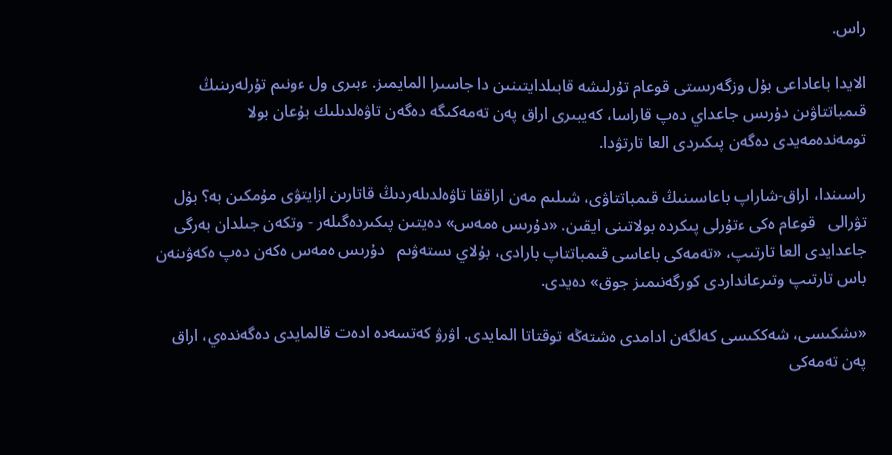راس.

الايدا باعاداعى بۇل وزگەرىستى قوعام تۇرلىشە قابىلدايتىنىن دا جاسىرا المايمىز. ءبىرى ول ءونىم تۇرلەرىنىڭ قىمباتتاۋىن دۇرىس جاعداي دەپ قاراسا، كەيبىرى اراق پەن تەمەكىگە دەگەن تاۋەلدىلىك بۇعان بولا تومەندەمەيدى دەگەن پىكىردى العا تارتۋدا.

راسىندا، اراق-شاراپ باعاسىنىڭ قىمباتتاۋى، شىلىم مەن اراققا تاۋەلدىلەردىڭ قاتارىن ازايتۋى مۇمكىن بە؟ بۇل تۋرالى   قوعام ەكى ءتۇرلى پىكردە بولاتىنى ايقىن. «دۇرىس ەمەس» دەيتىن پىكىردەگىلەر - وتكەن جىلدان بەرگى جاعدايدى العا تارتىپ، «تەمەكى باعاسى قىمباتتاپ بارادى، بۇلاي ىستەۋىم   دۇرىس ەمەس ەكەن دەپ ەكەۋىنەن باس تارتىپ وتىرعانداردى كورگەنىمىز جوق» دەيدى.

«ىشكىسى، شەككىسى كەلگەن ادامدى ەشتەڭە توقتاتا المايدى. اۋرۋ كەتسەدە ادەت قالمايدى دەگەندەي، اراق پەن تەمەكى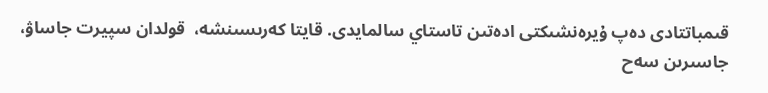قىمباتتادى دەپ ۇيرەنشىكتى ادەتىن تاستاي سالمايدى. قايتا كەرىسىنشە،  قولدان سپيرت جاساۋ، جاسىرىن سەح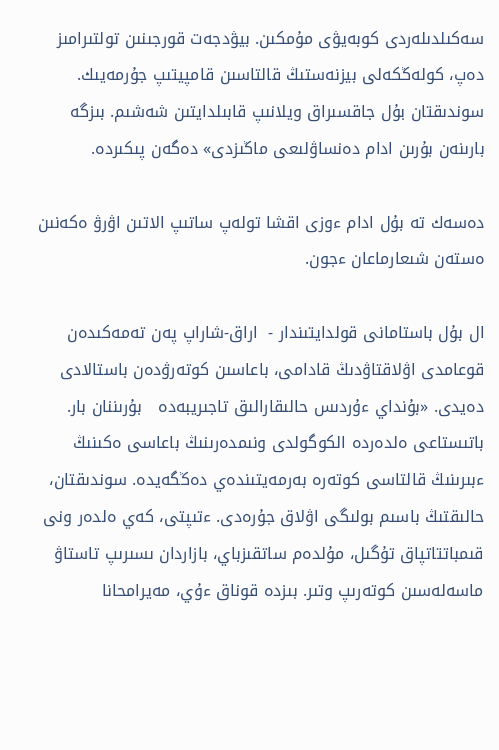سەكىلدىلەردى كوبەيۋى مۇمكىن. بيۋدجەت قورجىنىن تولتىرامىز دەپ، كولەڭكەلى بيزنەستىڭ قالتاسىن قامپيتىپ جۇرمەيىك. سوندىقتان بۇل جاقسىراق ويلانىپ قابىلدايتىن شەشىم. بىزگە بارىنەن بۇرىن ادام دەنساۋلىعى ماڭىزدى» دەگەن پىكىردە.

دەسەك تە بۇل ادام ءوزى اقشا تولەپ ساتىپ الاتىن اۋرۋ ەكەنىن ەستەن شىعارماعان ءجون.

ال بۇل باستامانى قولدايتىندار -  اراق-شاراپ پەن تەمەكىدەن قوعامدى اۋلاقتاۋدىڭ قادامى، باعاسىن كوتەرۋدەن باستالادى دەيدى. «بۇنداي ءۇردىس حالىقارالىق تاجىريبەدە   بۇرىننان بار. باتىستاعى ەلدەردە الكوگولدى ونىمدەرىنىڭ باعاسى ەكىنىڭ ءبىرىنىڭ قالتاسى كوتەرە بەرمەيتىندەي دەڭگەيدە. سوندىقتان، حالىقتىڭ باسىم بولىگى اۋلاق جۇرەدى. ءتىپتى، كەي ەلدەر ونى قىمباتتاتپاق تۇگىل، مۇلدەم ساتقىزباي، بازاردان ىسىرىپ تاستاۋ ماسەلەسىن كوتەرىپ وتىر. بىزدە قوناق ءۇي، مەيرامحانا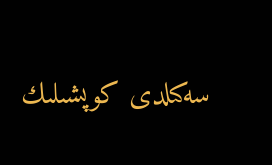سەكىلدى كوپشىلىك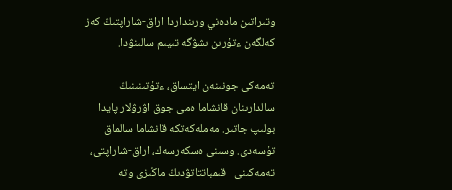وتىراتىن مادەني ورىنداردا اراق-شاراپتىڭ كەز كەلگەن ءتۇرىن ىشۋگە تىيىم سالىنۋدا.

تەمەكى جونىنەن ايتساق، ءتۇتىنىنىڭ سالدارىنان قانشاما ەمى جوق اۋرۋلار پايدا بولىپ جاتىر. مەملەكەتكە قانشاما سالماق   تۇسەدى. وسىنى ەسكەرسەك، اراق-شاراپتى،  تەمەكىنى   قىمباتتاتۋدىڭ ماڭىزى وتە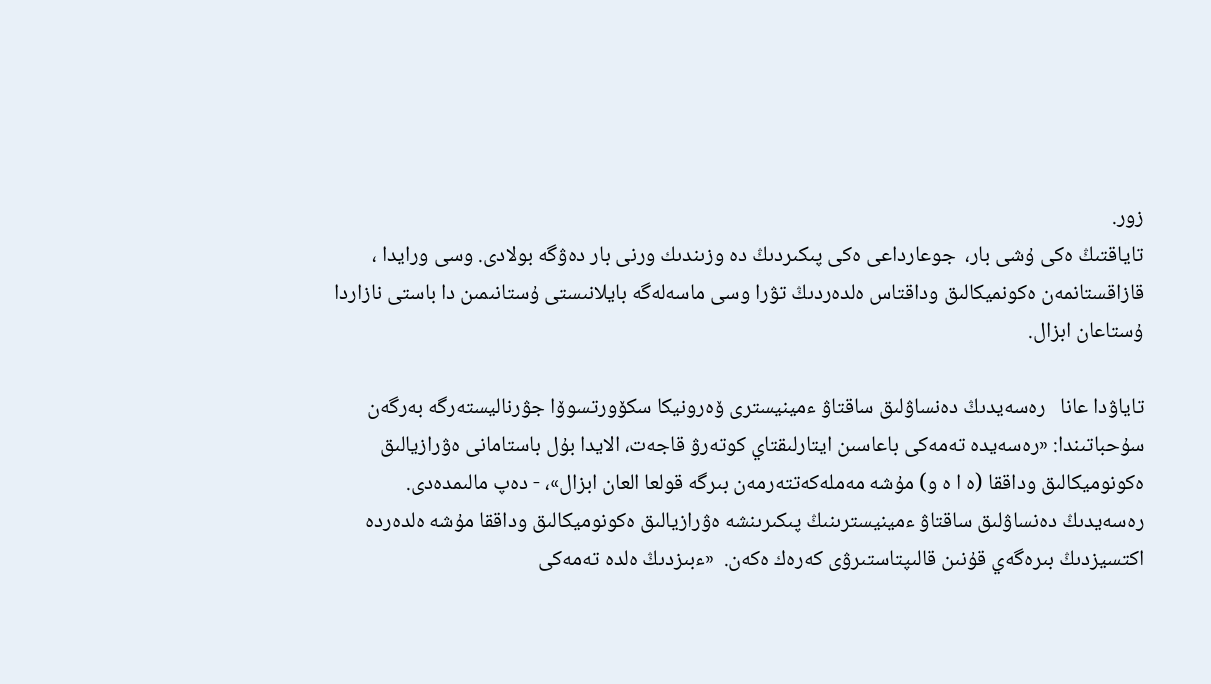زور.
تاياقتىڭ ەكى ۇشى بار،  جوعارداعى ەكى پىكىردىڭ دە وزىندىك ورنى بار دەۋگە بولادى. وسى ورايدا ، قازاقستانمەن ەكونميكالىق وداقتاس ەلدەردىڭ تۋرا وسى ماسەلەگە بايلانىستى ۇستانىمىن دا باستى نازاردا ۇستاعان ابزال.

تاياۋدا عانا   رەسەيدىڭ دەنساۋلىق ساقتاۋ ءمينيسترى ۆەرونيكا سكۆورتسوۆا جۋرناليستەرگە بەرگەن سۇحباتىندا: «رەسەيدە تەمەكى باعاسىن ايتارلىقتاي كوتەرۋ قاجەت، الايدا بۇل باستامانى ەۋرازيالىق ەكونوميكالىق وداققا (ە ا ە و) مۇشە مەملەكەتتەرمەن بىرگە قولعا العان ابزال»، - دەپ مالىمدەدى. رەسەيدىڭ دەنساۋلىق ساقتاۋ ءمينيسترىنىڭ پىكىرىنشە ەۋرازيالىق ەكونوميكالىق وداققا مۇشە ەلدەردە اكتسيزدىڭ بىرەگەي قۇنىن قالىپتاستىرۋى كەرەك ەكەن.  «ءبىزدىڭ ەلدە تەمەكى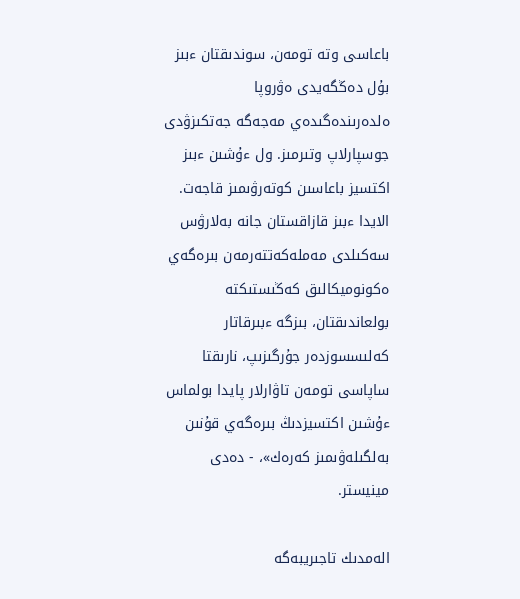باعاسى وتە تومەن، سوندىقتان ءبىز بۇل دەڭگەيدى ەۋروپا ەلدەرىندەگىدەي مەجەگە جەتكىزۋدى جوسپارلاپ وتىرمىز. ول ءۇشىن ءبىز اكتسيز باعاسىن كوتەرۋىمىز قاجەت. الايدا ءبىز قازاقستان جانە بەلارۋس سەكىلدى مەملەكەتتەرمەن بىرەگەي ەكونوميكالىق كەڭىستىكتە بولعاندىقتان، بىزگە ءبىرقاتار كەلىسسوزدەر جۇرگىزىپ، نارىقتا ساپاسى تومەن تاۋارلار پايدا بولماس ءۇشىن اكتسيزدىڭ بىرەگەي قۇنىن بەلگىلەۋىمىز كەرەك»، - دەدى مينيستر.

الەمدىك تاجىريبەگە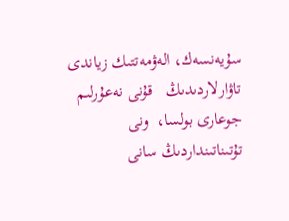سۇيەنسەك، الەۋمەتتىك زياندى تاۋارلاردىدىڭ   قۇنى نەعۇرلىم جوعارى بولسا،  ونى تۇتىناتىنداردىڭ سانى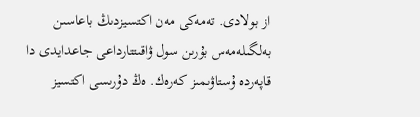از بولادى. تەمەكى مەن اكتسيزدىڭ باعاسىن بەلگىلەمەس بۇرىن سول ۋاقىتتارداعى جاعدايدى دا قاپەردە ۇستاۋىمىز كەرەك. ەڭ دۇرىسى اكتسيز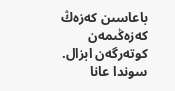باعاسىن كەزەڭ كەزەڭىمەن كوتەرگەن ابزال. سوندا عانا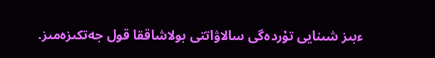ءبىز شىنايى تۇردەگى سالاۋاتتى بولاشاققا قول جەتكىزەمىز.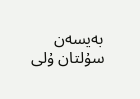بەيسەن سۇلتان ۇلى